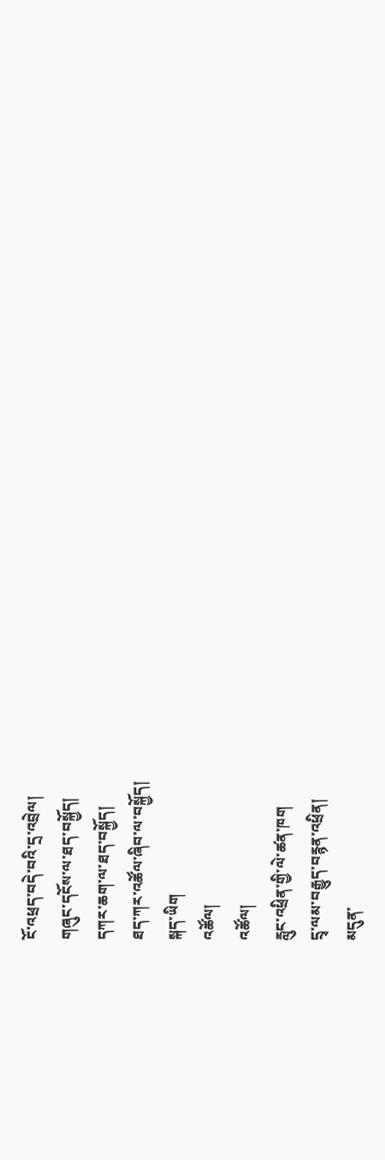ངོ་འཕྲད་བདེ་བའི་དྲ་འབྲེལ།
གཞུང་དངོས་ལ་ཐད་བསྐྱོད།
དཀར་ཆག་ལ་ཐད་བསྐྱོད།
ཐད་ཀར་འཚོལ་ཞིབ་ལ་བསྐྱོད།
སྐད་ཡིག
འཚོལ།
འཚོལ།
རླུང་འཕྲིན་གྱི་ལེ་ཚན་ཁག
དྲྭ་ལམ་བརྒྱུད་བརྙན་འཕྲིན།
མདུན་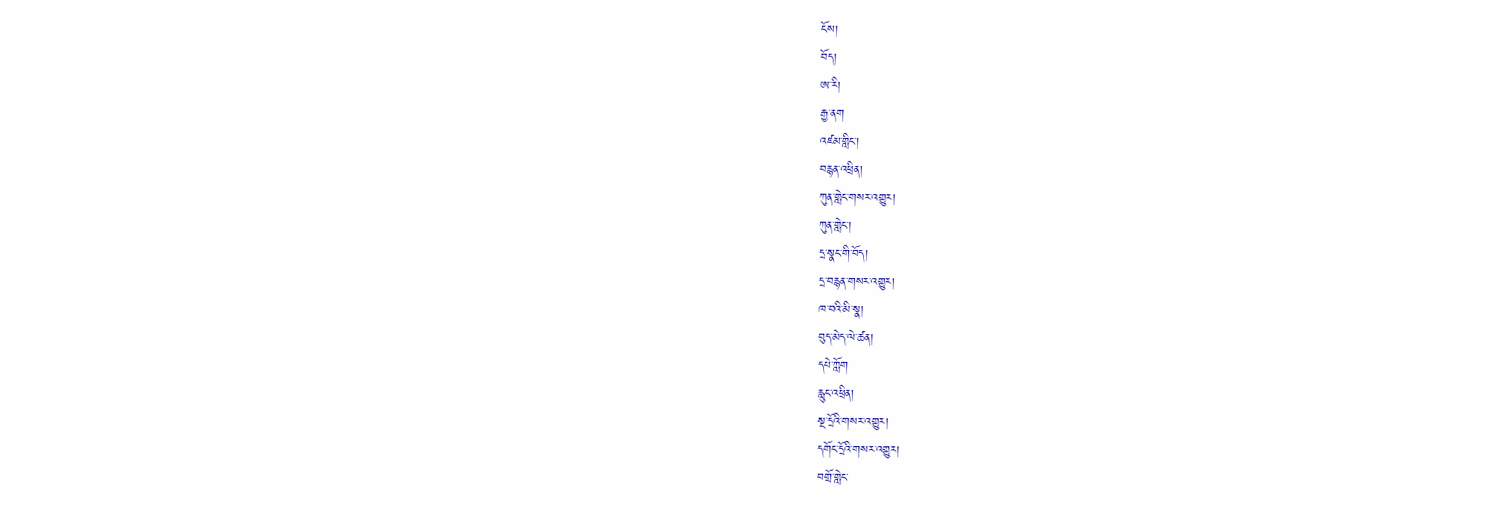ངོས།
བོད།
ཨ་རི།
རྒྱ་ནག
འཛམ་གླིང་།
བརྙན་འཕྲིན།
ཀུན་གླེང་གསར་འགྱུར།
ཀུན་གླེང་།
དྲ་སྣང་གི་བོད།
དྲ་བརྙན་གསར་འགྱུར།
ཁ་བའི་མི་སྣ།
བུད་མེད་ལེ་ཚན།
དཔེ་ཀློག
རླུང་འཕྲིན།
སྔ་དྲོའི་གསར་འགྱུར།
དགོང་དྲོའི་གསར་འགྱུར།
བགྲོ་གླེང་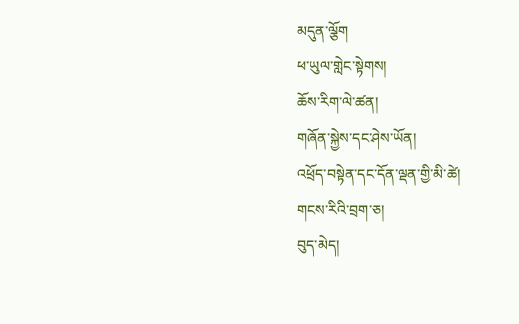མདུན་ལྕོག
ཕ་ཡུལ་གླེང་སྟེགས།
ཆོས་རིག་ལེ་ཚན།
གཞོན་སྐྱེས་དང་ཤེས་ཡོན།
འཕྲོད་བསྟེན་དང་དོན་ལྡན་གྱི་མི་ཚེ།
གངས་རིའི་བྲག་ཅ།
བུད་མེད།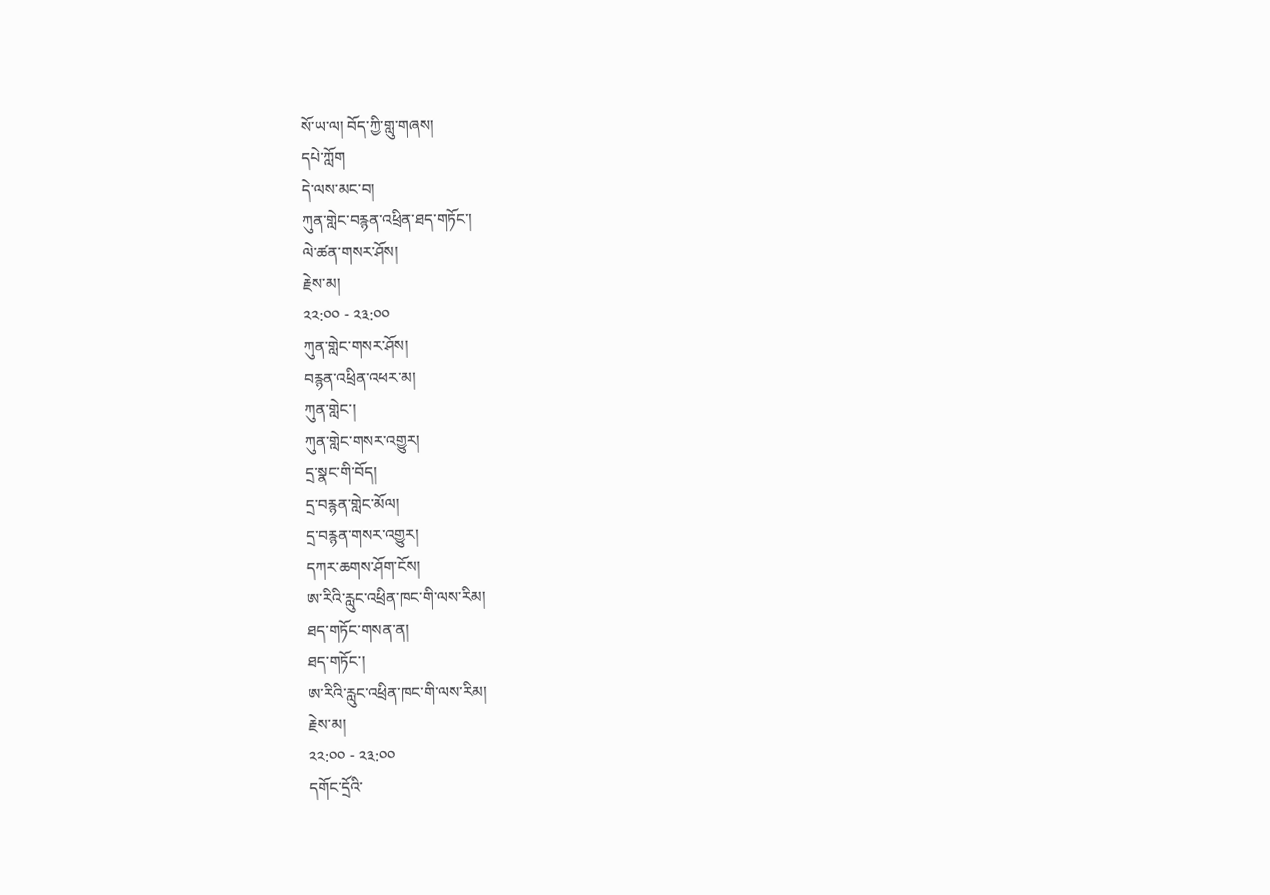སོ་ཡ་ལ། བོད་ཀྱི་གླུ་གཞས།
དཔེ་ཀློག
དེ་ལས་མང་བ།
ཀུན་གླེང་བརྙན་འཕྲིན་ཐད་གཏོང་།
ལེ་ཚན་གསར་ཤོས།
རྗེས་མ།
༢༢:༠༠ - ༢༣:༠༠
ཀུན་གླེང་གསར་ཤོས།
བརྙན་འཕྲིན་འཕར་མ།
ཀུན་གླེང་།
ཀུན་གླེང་གསར་འགྱུར།
དྲ་སྣང་གི་བོད།
དྲ་བརྙན་གླེང་མོལ།
དྲ་བརྙན་གསར་འགྱུར།
དཀར་ཆགས་ཤོག་ངོས།
ཨ་རིའི་རླུང་འཕྲིན་ཁང་གི་ལས་རིམ།
ཐད་གཏོང་གསན་ན།
ཐད་གཏོང་།
ཨ་རིའི་རླུང་འཕྲིན་ཁང་གི་ལས་རིམ།
རྗེས་མ།
༢༢:༠༠ - ༢༣:༠༠
དགོང་དྲོའི་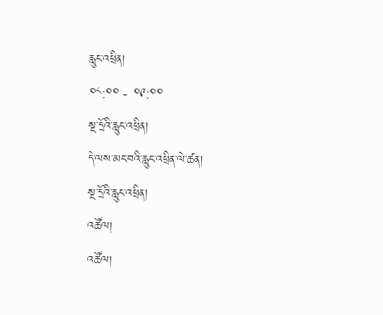རླུང་འཕྲིན།
༠༨:༠༠ - ༠༩:༠༠
སྔ་དྲོའི་རླུང་འཕྲིན།
དེ་ལས་མང་བའི་རླུང་འཕྲིན་ལེ་ཚན།
སྔ་དྲོའི་རླུང་འཕྲིན།
འཚོལ།
འཚོལ།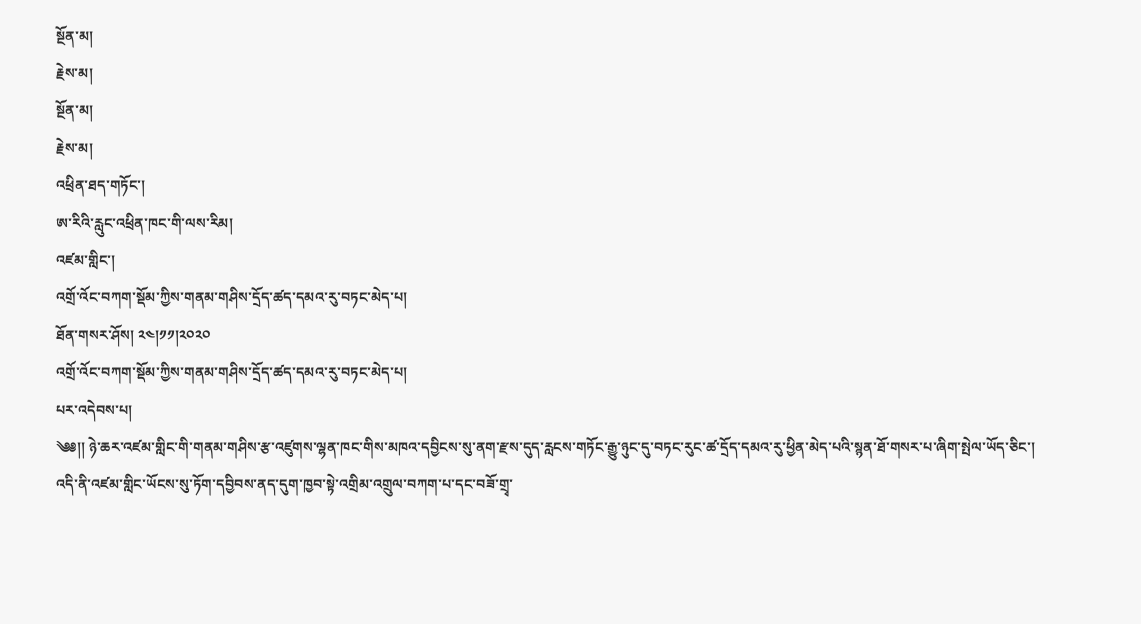སྔོན་མ།
རྗེས་མ།
སྔོན་མ།
རྗེས་མ།
འཕྲིན་ཐད་གཏོང་།
ཨ་རིའི་རླུང་འཕྲིན་ཁང་གི་ལས་རིམ།
འཛམ་གླིང་།
འགྲོ་འོང་བཀག་སྡོམ་ཀྱིས་གནམ་གཤིས་དྲོད་ཚད་དམའ་རུ་བཏང་མེད་པ།
ཐོན་གསར་ཤོས། ༢༤།༡༡།༢༠༢༠
འགྲོ་འོང་བཀག་སྡོམ་ཀྱིས་གནམ་གཤིས་དྲོད་ཚད་དམའ་རུ་བཏང་མེད་པ།
པར་འདེབས་པ།
༄༅།། ཉེ་ཆར་འཛམ་གླིང་གི་གནམ་གཤིས་རྩ་འཛུགས་ལྷན་ཁང་གིས་མཁའ་དབྱིངས་སུ་ནག་རྫས་དུད་རླངས་གཏོང་རྒྱུ་ཉུང་དུ་བཏང་རུང་ཚ་དྲོད་དམའ་རུ་ཕྱིན་མེད་པའི་སྙན་ཐོ་གསར་པ་ཞིག་སྤེལ་ཡོད་ཅིང་། འདི་ནི་འཛམ་གླིང་ཡོངས་སུ་ཏོག་དབྱིབས་ནད་དུག་ཁྱབ་སྟེ་འགྲིམ་འགྲུལ་བཀག་པ་དང་བཟོ་གྲྭ་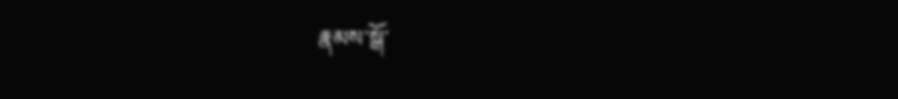རྣམས་སྒོ་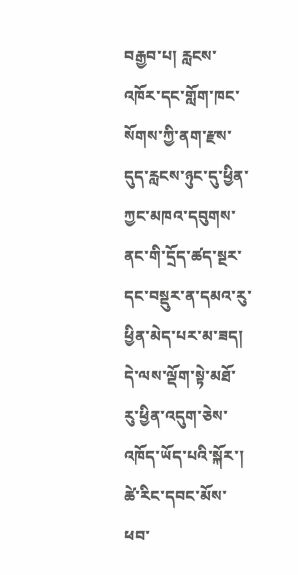བརྒྱབ་པ། རླངས་འཁོར་དང་གློག་ཁང་སོགས་ཀྱི་ནག་རྫས་དུད་རླངས་ཉུང་དུ་ཕྱིན་ཀྱང་མཁའ་དབུགས་ནང་གི་དྲོད་ཚད་སྔར་དང་བསྡུར་ན་དམའ་རུ་ཕྱིན་མེད་པར་མ་ཟད། དེ་ལས་ལྡོག་སྟེ་མཐོ་རུ་ཕྱིན་འདུག་ཅེས་འཁོད་ཡོད་པའི་སྐོར་། ཚེ་རིང་དབང་མོས་ཕབ་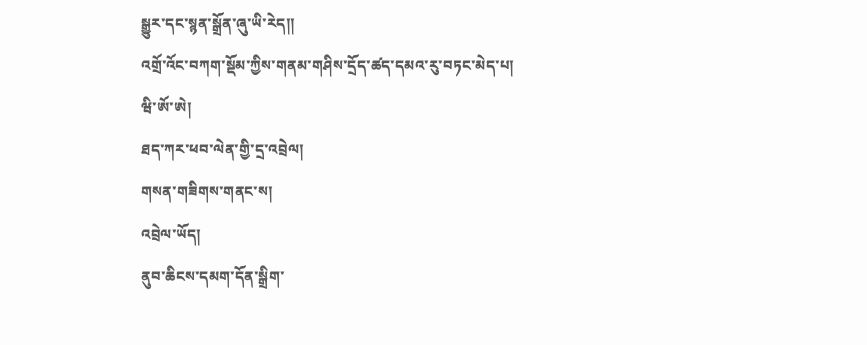སྒྱུར་དང་སྙན་སྒྲོན་ཞུ་ཡི་རེད།།
འགྲོ་འོང་བཀག་སྡོམ་ཀྱིས་གནམ་གཤིས་དྲོད་ཚད་དམའ་རུ་བཏང་མེད་པ།
ཝི་ཨོ་ཨེ།
ཐད་ཀར་ཕབ་ལེན་གྱི་དྲ་འབྲེལ།
གསན་གཟིགས་གནང་ས།
འབྲེལ་ཡོད།
ནུབ་ཆིངས་དམག་དོན་སྒྲིག་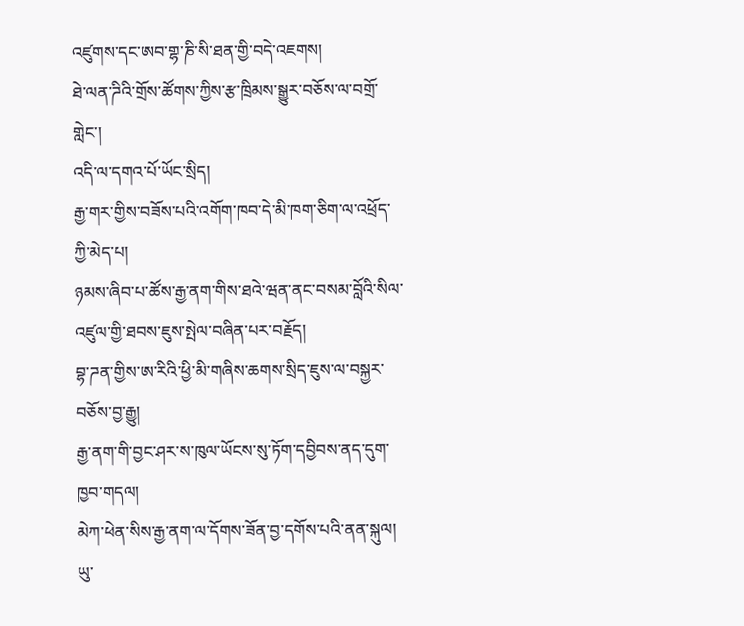འཛུགས་དང་ཨབ་གྷ་ཎི་སི་ཐན་གྱི་བདེ་འཇགས།
ཐེ་ལན་ཌིའི་གྲོས་ཚོགས་ཀྱིས་རྩ་ཁྲིམས་སྒྱུར་བཅོས་ལ་བགྲོ་གླེང་།
འདི་ལ་དགའ་པོ་ཡོང་སྲིད།
རྒྱ་གར་གྱིས་བཟོས་པའི་འགོག་ཁབ་དེ་མི་ཁག་ཅིག་ལ་འཕྲོད་ཀྱི་མེད་པ།
ཉམས་ཞིབ་པ་ཚོས་རྒྱ་ནག་གིས་ཐའེ་ཝན་ནང་བསམ་བློའི་སིལ་འཛུལ་གྱི་ཐབས་ཇུས་སྤེལ་བཞིན་པར་བརྗོད།
བྷ་ཌན་གྱིས་ཨ་རིའི་ཕྱི་མི་གཞིས་ཆགས་སྲིད་ཇུས་ལ་བསྐྱར་བཅོས་བྱ་རྒྱུ།
རྒྱ་ནག་གི་བྱང་ཤར་ས་ཁུལ་ཡོངས་སུ་ཏོག་དབྱིབས་ནད་དུག་ཁྱབ་གདལ།
མེཀ་ཕེན་སིས་རྒྱ་ནག་ལ་དོགས་ཟོན་བྱ་དགོས་པའི་ནན་སྐུལ།
ཡུ་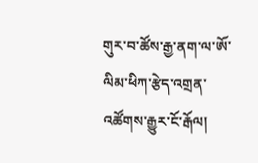གུར་བ་ཚོས་རྒྱ་ནག་ལ་ཨོ་ལིམ་ཕིཀ་རྩེད་འགྲན་འཚོགས་རྒྱུར་ངོ་རྒོལ།